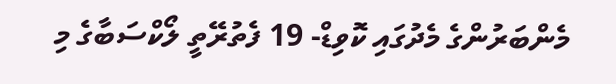މެންބަރުންގެ މެދުގައި ކޮވިޑް- 19 ފެތުރޭތީ ލޯކްސަބާގެ މި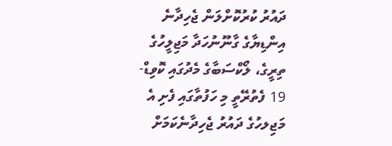ދައުރު ކުރުކޮށްލަން ޖެހިދާނެ
އިންޑިޔާގެ ގާނޫނުހަދާ މަޖިލީހުގެ ތިރީގެ، ލޯކްސަބާގެ މެދުގައި ކޮވިޑް- 19 ފެތުރޭތީ މި ހަފުތާގައި ފެށި އެ މަޖިލހުގެ ދައުރު ޖެހިދާނެކަމަށް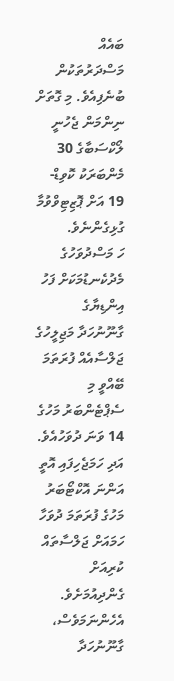ބައެއް މަސްދަރުތަކުން ބުނެފިއެވެ. މި ގޮތަށް ނިންމަން ޖެހުނީ ލޯކްސަބާގެ 30 މެންބަރަކު ކޮވިޑް- 19 އަށް ޕޮޒިޓިވްވުމާ ގުޅިގެންނެވެ.
ހަ މަސްދުވަހުގެ މެދުކެނޑުމަކަށް ފަހު އިންޑިޔާގެ ގާނޫނުހަދާ މަޖިލީހުގެ ޖަލްސާއެއް ފުރަތަމަ ބޭއްވީ މި ސެޕްޓެންބަރު މަހުގެ 14 ވަނަ ދުވަހުއެވެ. އަދި ހަމަޖެހިފައި އޮތީ އަންނަ އޮކްޓޯބަރު މަހުގެ ފުރަތަމަ ދުވަހާ ހަމައަށް ޖަލްސާތައް ކުރިއަށް ގެންދިއުމަށެވެ. އެހެންނަމަވެސް، ގާނޫނުހަދާ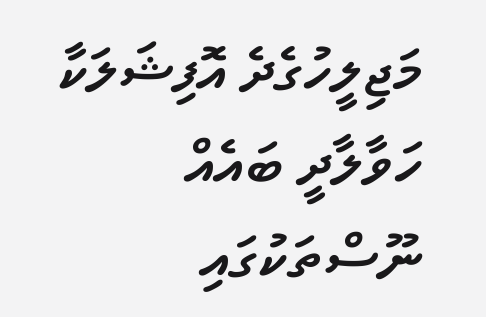މަޖިލީހުގެދެ އޮފިޝަލަކާ ހަވާލާދީ ބައެއް ނޫސްތަކުގައި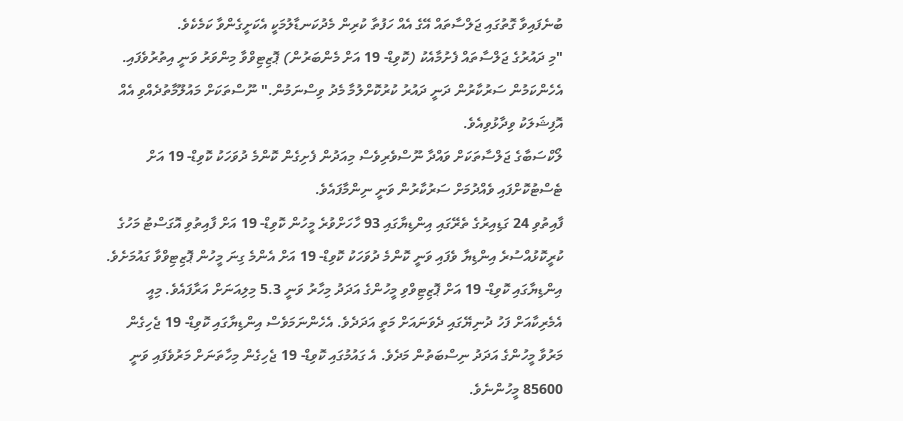ބުނެފައިވާ ގޮތުގައި ޖަލްސާތައް އޭގެ އެއް ހަފުތާ ކުރިން މެދުކަނޑާލުމަކީ އެކަށީގެންވާ ކަމެކެވެ.
"މި ދައުރުގެ ޖަލްސާތައް ފެށުމާއެކު (ކޮވިޑް- 19 އަށް މެންބަރުން) ޕޮޒިޓިވްވާ މިންވަރު ވަނީ އިތުރުވެފައި. އެހެންކަމުން ސަރުކާރުން ދަނީ ދައުރު ކުރުކޮށްލުމާ މެދު ވިސްނަމުން." ނޫސްތަކަށް މައުލޫމާތުދެއްވި އެއް އޮފިޝަލަކު ވިދާޅުވިއެވެ.
ލޯކްސަބާގެ ޖަލްސާތަކަށް ވައްދާ ނޫސްވެރިވެސް މިއަދުން ފެށިގެން ކޮންމެ ދުވަހަކު ކޮވިޑް- 19 އަށް ޓެސްޓުކޮށްފައި ވެއްދުމަށް ސަރުކާރުން ވަނީ ނިންމާފައެވެ.
ފާއިތުވި 24 ގަޑިއިރުގެ ތެރޭގައި އިންޑިޔާގައި 93 ހާހަށްވުރެ މީހުން ކޮވިޑް- 19 އަށް ފާއިތުވި އޮގަސްޓު މަހުގެ ކުރީކޮޅުއްސުރެ އިންޑިޔާ ވެފައި ވަނީ ކޮންމެ ދުވަހަކު ކޮވިޑް- 19 އަށް އެންމެ ގިނަ މީހުން ޕޮޒިޓިވްވާ ގައުމަށެވެ.
އިންޑިޔާގައި ކޮވިޑް- 19 އަށް ޕޮޒިޓިވްވި މީހުންގެ އަދަދު މިހާރު ވަނީ 5.3 މިލިއަނަށް އަރާފައެވެ. މިއީ އެމެރިކާއަށް ފަހު ދުނިޔޭގައި ދެވަނައަށް މަތީ އަދަދެވެ. އެހެންނަމަވެސް އިންޑިޔާގައި ކޮވިޑް- 19 ޖެހިގެން މަރުވާ މީހުންގެ އަދަދު ނިސްބަތުން މަދެވެ. އެ ގައުމުގައި ކޮވިޑް- 19 ޖެހިގެން މިހާތަނަށް މަރުވެފައި ވަނީ 85600 މީހުންނެވެ.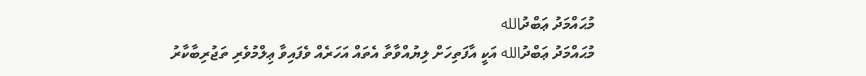މުޙައްމަދު ޢަބްދުالله
މުޙައްމަދު ޢަބްދުالله އަކީ އާފަތިހަށް ލިޔުއްވާތާ އެތައް އަހަރެއް ވެފައިވާ ޢިލްމުވެރި ތަޖުރިބާކާރު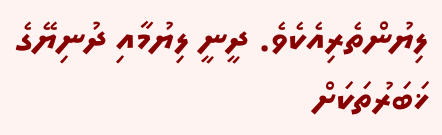ލިޔުންތެރިއެކެވެ. ދީނީ ލިޔުމާއި ދުނިޔޭގެ ޚަބަރުތަކަށް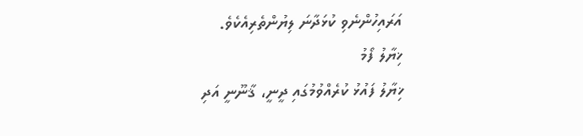އަރައިހުންނެވި ކުޅަދާނަ ލިޔުންތެރިއެކެވެ.
ޚިޔާލު ފޯމު
ޚިޔާލު ފައުޅު ކުރެއްވުމުގައި ދީނީ، ޤާނޫނީ އަދި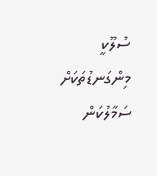ސުލޫކީ މިންގަނޑުތަކަށް ސަމާލުކަން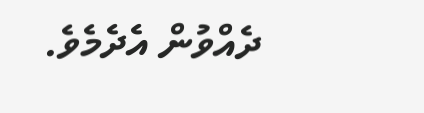ދެއްވުން އެދެމެވެ.